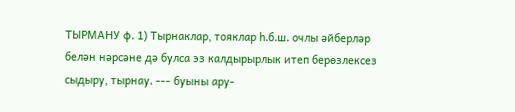ТЫРМАНУ ф. 1) Тырнаклар, тояклар һ.б.ш. очлы әйберләр белән нәрсәне дә булса эз калдырырлык итеп берөзлексез сыдыру, тырнау. --- буыны ару-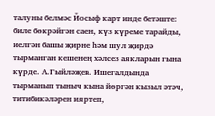талуны белмәс Йосыф карт инде бетәште: биле бөкрәйгән саен, күз күреме тарайды, иелгән башы җирне һәм шул җирдә тырманган кешенең хәлсез аякларын гына күрде. А.Гыйләҗев. Ишегалдында тырманып тыныч кына йөргән кызыл әтәч, титибикәләрен ияртеп,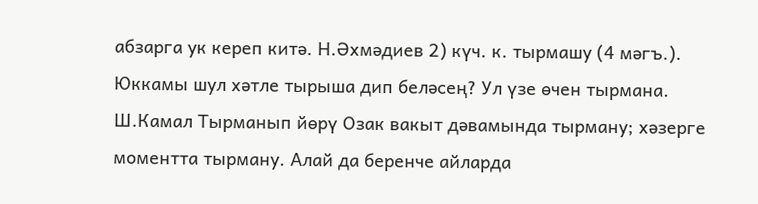абзарга ук кереп китә. Н.Әхмәдиев 2) күч. к. тырмашу (4 мәгъ.). Юккамы шул хәтле тырыша дип беләсең? Ул үзе өчен тырмана. Ш.Камал Тырманып йөрү Озак вакыт дәвамында тырману; хәзерге моментта тырману. Алай да беренче айларда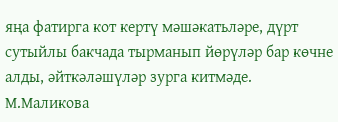яңа фатирга кот кертү мәшәкатьләре, дүрт сутыйлы бакчада тырманып йөрүләр бар көчне алды, әйткәләшүләр зурга китмәде. М.Маликова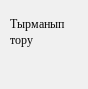Тырманып тору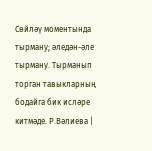Сөйләү моментында тырману; әледән-әле тырману. Тырманып торган тавыкларның бодайга бик исләре китмәде. Р.Вәлиева |